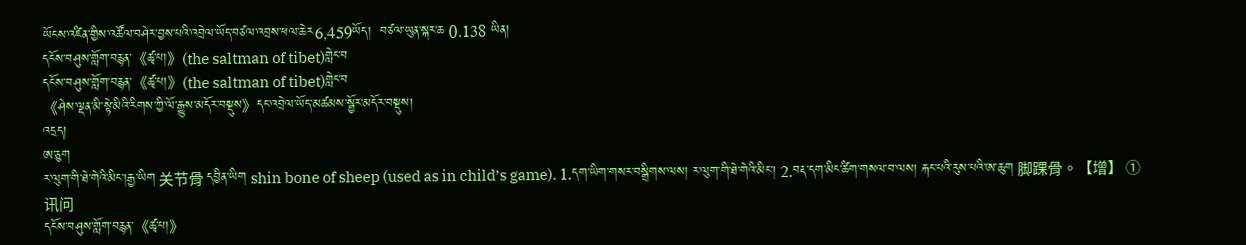ཡོངས་འཛིན་གྱིས་འཚོལ་བཤེར་བྱས་པའི་འབྲེལ་ཡོད་བཙལ་འབྲས་ཕལ་ཆེར6,459ཡོད།  བཙལ་ཡུན་སྐར་ཆ 0.138 ཡིན།
དངོས་བཤུས་གློག་བརྙན་《ཚྭ་པ།》(the saltman of tibet)གླེང་བ
དངོས་བཤུས་གློག་བརྙན་《ཚྭ་པ།》(the saltman of tibet)གླེང་བ
《ཤེས་ལྡན་མི་སྟེ་མིའི་རིགས་ཀྱི་ལོ་རྒྱུས་མདོར་བསྡུས》དང་འབྲེལ་ཡོད་མཚམས་སྦྱོར་མདོར་བསྡུས།
འདྲད།
ཨ་ཅུག
ར་ལུག་གི་ཐེ་གེའི་མིང་།རྒྱ་ཡིག 关节骨 དབྱིན་ཡིག shin bone of sheep (used as in child’s game). 1.དག་ཡིག་གསར་བསྒྲིགས་ལས། ར་ལུག་གི་ཐེ་གེའི་མིང་། 2.བརྡ་དག་མིང་ཚིག་གསལ་བ་ལས། རྐང་པའི་རུས་པའི་ཨ་ཆུག 脚踝骨。【增】 ①讯问
དངོས་བཤུས་གློག་བརྙན་《ཚྭ་པ།》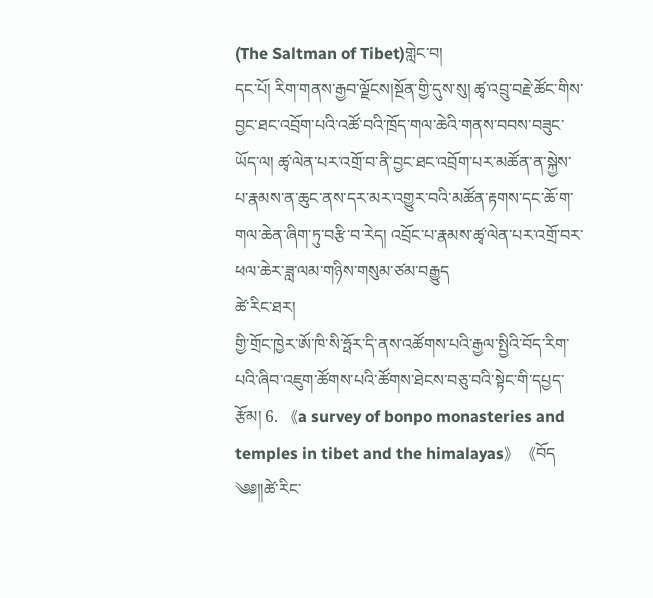(The Saltman of Tibet)གླེང་བ།
དང་པོ། རིག་གནས་རྒྱབ་ལྗོངས།སྔོན་གྱི་དུས་སུ། ཚྭ་འབྲུ་བརྗེ་ཚོང་གིས་བྱང་ཐང་འབྲོག་པའི་འཚོ་བའི་ཁྲོད་གལ་ཆེའི་གནས་བབས་བཟུང་ཡོད་ལ། ཚྭ་ལེན་པར་འགྲོ་བ་ནི་བྱང་ཐང་འབྲོག་པར་མཚོན་ན་སྐྱེས་པ་རྣམས་ན་ཆུང་ནས་དར་མར་འགྱུར་བའི་མཚོན་རྟགས་དང་ཆོ་ག་གལ་ཆེན་ཞིག་ཏུ་བརྩི་བ་རེད། འབྲོང་པ་རྣམས་ཚྭ་ལེན་པར་འགྲོ་བར་ཕལ་ཆེར་ཟླ་ལམ་གཉིས་གསུམ་ཙམ་བརྒྱུད
ཚེ་རིང་ཐར།
གྱི་གྲོང་ཁྱེར་ཨོ་ཁི་སི་ཧྥོར་དི་ནས་འཚོགས་པའི་རྒྱལ་སྤྱིའི་བོད་རིག་པའི་ཞིབ་འཇུག་ཚོགས་པའི་ཚོགས་ཐེངས་བཅུ་བའི་སྟེང་གི་དཔྱད་རྩོམ། 6. 《a survey of bonpo monasteries and temples in tibet and the himalayas》《བོད
༄༅༎ཚེ་རིང་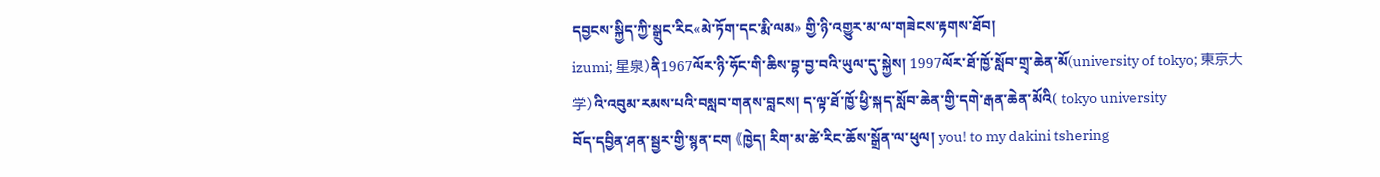དབྱངས་སྐྱིད་ཀྱི་སྒྲུང་རིང«མེ་ཏོག་དང་རྨི་ལམ» གྱི་ཉི་འགྱུར་མ་ལ་གཟེངས་རྟགས་ཐོབ།
izumi; 星泉)ནི1967ལོར་ཉི་ཧོང་གི་ཆིས་བྷ་བྱ་བའི་ཡུལ་དུ་སྐྱེས། 1997ལོར་ཐོ་ཁྱོ་སློབ་གྲྭ་ཆེན་མོ(university of tokyo; 東京大学)འི་འབུམ་རམས་པའི་བསླབ་གནས་བླངས། ད་ལྟ་ཐོ་ཁྱོ་ཕྱི་སྐད་སློབ་ཆེན་གྱི་དགེ་རྒན་ཆེན་མོའི( tokyo university
བོད་དབྱིན་ཤན་སྦྱར་གྱི་སྙན་ངག 《ཁྱེད། རིག་མ་ཚེ་རིང་ཆོས་སྒྲོན་ལ་ཕུལ། you! to my dakini tshering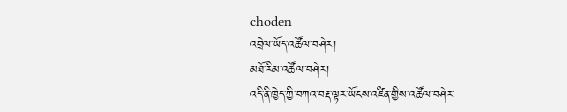choden
འབྲེལ་ཡོད་འཚོལ་བཤེར།
མཐོ་རིམ་འཚོལ་བཤེར།
འདི་ནི་ཁྱེད་ཀྱི་བཀའ་བརྡ་ལྟར་ཡོངས་འཛིན་གྱིས་འཚོལ་བཤེར་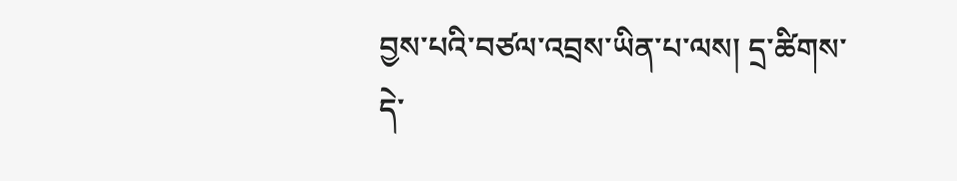བྱས་པའི་བཙལ་འབྲས་ཡིན་པ་ལས། དྲ་ཚིགས་དེ་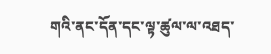གའི་ནང་དོན་དང་ལྟ་ཚུལ་ལ་འཐད་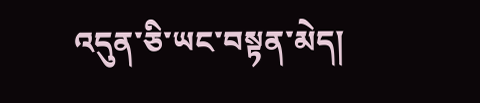འདུན་ཅི་ཡང་བསྟན་མེད།